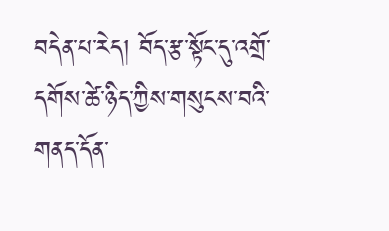བདེན་པ་རེད། བོད་རྩ་སྟོང་དུ་འགྲོ་དགོས་ཚེ་ཉིད་ཀྱིས་གསུངས་བའི་གནད་དོན་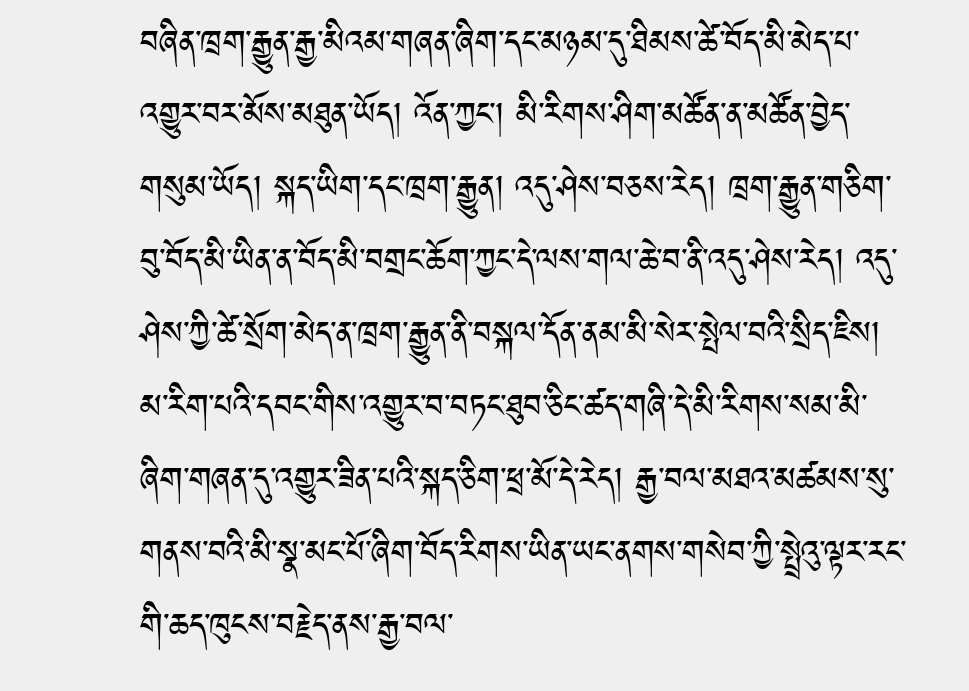བཞིན་ཁྲག་རྒྱུན་རྒྱ་མིའམ་གཞན་ཞིག་དང་མཉམ་དུ་ཐིམས་ཚེ་བོད་མི་མེད་པ་འགྱུར་བར་མོས་མཐུན་ཡོད། འོན་ཀྱང་། མི་རིགས་ཤིག་མཚོན་ན་མཚོན་བྱེད་གསུམ་ཡོད། སྐད་ཡིག་དང་ཁྲག་རྒྱུན། འདུ་ཤེས་བཅས་རེད། ཁྲག་རྒྱུན་གཅིག་བུ་བོད་མི་ཡིན་ན་བོད་མི་བགྲང་ཆོག་ཀྱང་དེ་ལས་གལ་ཆེ་བ་ནི་འདུ་ཤེས་རེད། འདུ་ཤེས་ཀྱི་ཚེ་སྲོག་མེད་ན་ཁྲག་རྒྱུན་ནི་བསྐལ་དོན་ནམ་མི་སེར་སྤེལ་བའི་སྲིད་ཇིས། མ་རིག་པའི་དབང་གིས་འགྱུར་བ་བཏང་ཐུབ་ཅིང་ཚད་གཞི་དེ་མི་རིགས་སམ་མི་ཞིག་གཞན་དུ་འགྱུར་ཟིན་པའི་སྐད་ཅིག་ཕྲ་མོ་དེ་རེད། རྒྱ་བལ་མཐའ་མཚམས་སུ་གནས་བའི་མི་སྣ་མང་པོ་ཞིག་བོད་རིགས་ཡིན་ཡང་ནགས་གསེབ་ཀྱི་སྤྲེའུ་ལྟར་རང་གི་ཆད་ཁུངས་བརྗེད་ནས་རྒྱ་བལ་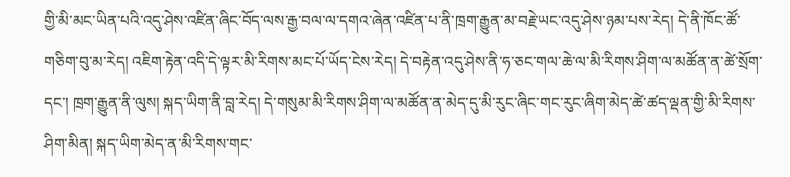གྱི་མི་མང་ཡིན་པའི་འདུ་ཤེས་འཛིན་ཞིང་བོད་ལས་རྒྱ་བལ་ལ་དགའ་ཞེན་འཛིན་པ་ནི་ཁྲག་རྒྱུན་མ་བརྗེ་ཡང་འདུ་ཤེས་ཉམ་པས་རེད། དེ་ནི་ཁོང་ཚོ་གཅིག་བུ་མ་རེད། འཇིག་རྟེན་འདི་དེ་ལྟར་མི་རིགས་མང་པོ་ཡོད་ངེས་རེད། དེ་བརྟེན་འདུ་ཤེས་ནི་ཧ་ཅང་གལ་ཆེ་ལ་མི་རིགས་ཤིག་ལ་མཚོན་ན་ཚེ་སྲོག་དང་། ཁྲག་རྒྱུན་ནི་ལུས། སྐད་ཡིག་ནི་བླ་རེད། དེ་གསུམ་མི་རིགས་ཤིག་ལ་མཚོན་ན་མེད་དུ་མི་རུང་ཞིང་གང་རུང་ཞིག་མེད་ཚེ་ཚད་ལྡན་གྱི་མི་རིགས་ཤིག་མིན། སྐད་ཡིག་མེད་ན་མི་རིགས་གང་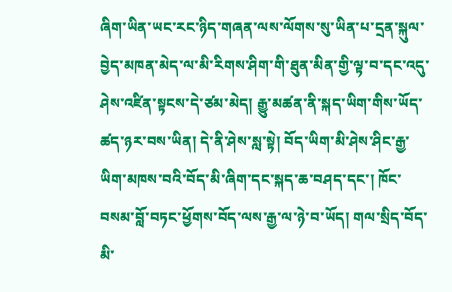ཞིག་ཡིན་ཡང་རང་ཉིད་གཞན་ལས་ལོགས་སུ་ཡིན་པ་དྲན་སྐུལ་བྱེད་མཁན་མེད་ལ་མི་རིགས་ཤིག་གི་ཐུན་མིན་གྱི་ལྟ་བ་དང་འདུ་ཤེས་འཛིན་སྟངས་དེ་ཙམ་མེད། རྒྱུ་མཚན་ནི་སྐད་ཡིག་གིས་ཡོད་ཚད་ཉར་བས་ཡིན། དེ་ནི་ཤེས་སླ་སྟེ། བོད་ཡིག་མི་ཤེས་ཤིང་རྒྱ་ཡིག་མཁས་བའི་བོད་མི་ཞིག་དང་སྐད་ཆ་བཤད་དང་། ཁོང་བསམ་བློ་བཏང་ཕྱོགས་བོད་ལས་རྒྱ་ལ་ཉེ་བ་ཡོད། གལ་སྲིད་བོད་མི་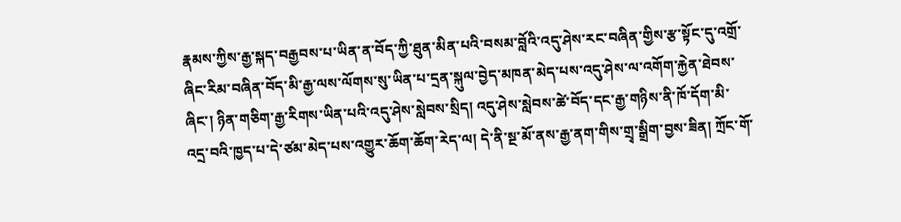རྣམས་ཀྱིས་རྒྱ་སྐད་བརྒྱབས་པ་ཡིན་ན་བོད་ཀྱི་ཐུན་མིན་པའི་བསམ་བློའི་འདུ་ཤེས་རང་བཞིན་གྱིས་རྩ་སྟོང་དུ་འགྲོ་ཞིང་རིམ་བཞིན་བོད་མི་རྒྱ་ལས་ལོགས་སུ་ཡིན་པ་དྲན་སྐུལ་བྱེད་མཁན་མེད་པས་འདུ་ཤེས་ལ་འགོག་རྐྱེན་ཐེབས་ཞིང་། ཉིན་གཅིག་རྒྱ་རིགས་ཡིན་པའི་འདུ་ཤེས་སླེབས་སྲིད། འདུ་ཤེས་སླེབས་ཚེ་བོད་དང་རྒྱ་གཉིས་ནི་ཁོ་དོག་མི་འདྲ་བའི་ཁྱད་པ་དེ་ཙམ་མེད་པས་འགྱུར་ཆོག་ཆོག་རེད་ལ། དེ་ནི་སྔ་མོ་ནས་རྒྱ་ནག་གིས་གྲྭ་སྒྲིག་བྱས་ཟིན། ཀྲོང་གོ་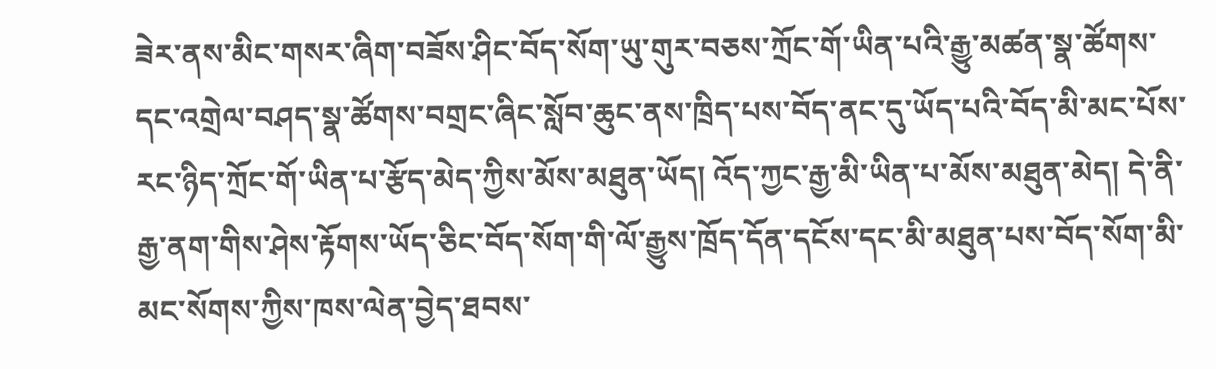ཟེར་ནས་མིང་གསར་ཞིག་བཟོས་ཤིང་བོད་སོག་ཡུ་གུར་བཅས་ཀྲོང་གོ་ཡིན་པའི་རྒྱུ་མཚན་སྣ་ཚོགས་དང་འགྲེལ་བཤད་སྣ་ཚོགས་བགྲང་ཞིང་སློབ་ཆུང་ནས་ཁྲིད་པས་བོད་ནང་དུ་ཡོད་པའི་བོད་མི་མང་པོས་རང་ཉིད་ཀྲོང་གོ་ཡིན་པ་རྩོད་མེད་ཀྱིས་མོས་མཐུན་ཡོད། འོད་ཀྱང་རྒྱ་མི་ཡིན་པ་མོས་མཐུན་མེད། དེ་ནི་རྒྱ་ནག་གིས་ཤེས་རྟོགས་ཡོད་ཅིང་བོད་སོག་གི་ལོ་རྒྱུས་ཁྲོད་དོན་དངོས་དང་མི་མཐུན་པས་བོད་སོག་མི་མང་སོགས་ཀྱིས་ཁས་ལེན་བྱེད་ཐབས་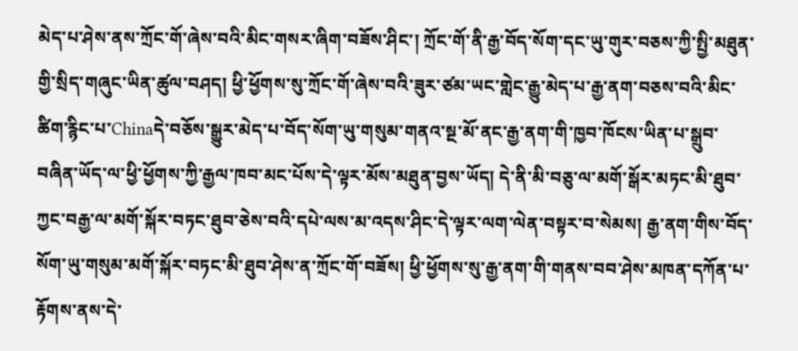མེད་པ་ཤེས་ནས་ཀྲོང་གོ་ཞེས་བའི་མིང་གསར་ཞིག་བཟོས་ཤིང་། ཀྲོང་གོ་ནི་རྒྱ་བོད་སོག་དང་ཡུ་གུར་བཅས་ཀྱི་སྤྱི་མཐུན་གྱི་སྲིད་གཞུང་ཡིན་ཚུལ་བཤད། ཕྱི་ཕྱོགས་སུ་ཀྲོང་གོ་ཞེས་བའི་ཟུར་ཙམ་ཡང་གླེང་རྒྱུ་མེད་པ་རྒྱ་ནག་བཅས་བའི་མིང་ཚིག་རྙིང་པ་Chinaདེ་བཅོས་སྒྱུར་མེད་པ་བོད་སོག་ཡུ་གསུམ་གནའ་སྔ་མོ་ནང་རྒྱ་ནག་གི་ཁྱབ་ཁོངས་ཡིན་པ་སྒྲུབ་བཞིན་ཡོད་ལ་ཕྱི་ཕྱོགས་ཀྱི་རྒྱལ་ཁབ་མང་པོས་དེ་ལྟར་མོས་མཐུན་བྱས་ཡོད། དེ་ནི་མི་བཅུ་ལ་མགོ་སྒོར་མཏང་མི་ཐུབ་ཀྱང་བརྒྱ་ལ་མགོ་སྐོར་བཏང་ཐུབ་ཅེས་བའི་དཔེ་ལས་མ་འདས་ཤིང་དེ་ལྟར་ལག་ལེན་བསྟར་བ་སེམས། རྒྱ་ནག་གིས་བོད་སོག་ཡུ་གསུམ་མགོ་སྐོར་བཏང་མི་ཐུབ་ཤེས་ན་ཀྲོང་གོ་བཟོས། ཕྱི་ཕྱོགས་སུ་རྒྱ་ནག་གི་གནས་བབ་ཤེས་མཁན་དཀོན་པ་རྟོགས་ནས་དེ་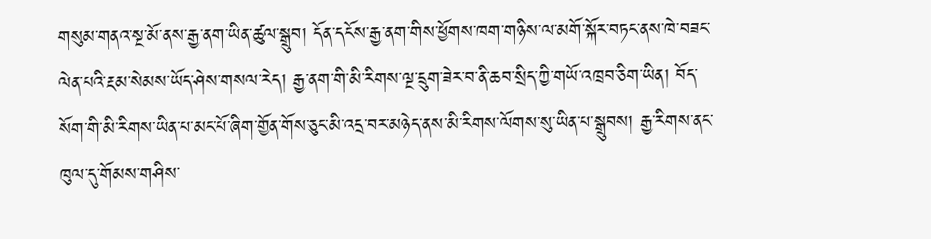གསུམ་གནའ་སྔ་མོ་ནས་རྒྱ་ནག་ཡིན་ཚུལ་སྒྲུབ། དོན་དངོས་རྒྱ་ནག་གིས་ཕྱོགས་ཁག་གཉིས་ལ་མགོ་སྐོར་བཏང་ནས་ཁེ་བཟང་ལེན་པའི་རྔམ་སེམས་ཡོད་ཤེས་གསལ་རེད། རྒྱ་ནག་གི་མི་རིགས་ལྔ་དྲུག་ཟེར་བ་ནི་ཆབ་སྲིད་ཀྱི་གཡོ་འཁྲབ་ཅིག་ཡིན། བོད་སོག་གི་མི་རིགས་ཡིན་པ་མང་པོ་ཞིག་གྱོན་གོས་ཅུང་མི་འདྲ་བར་མཉེད་ནས་མི་རིགས་ལོགས་སུ་ཡིན་པ་སྒྲུབས། རྒྱ་རིགས་ནང་ཁུལ་དུ་གོམས་གཤིས་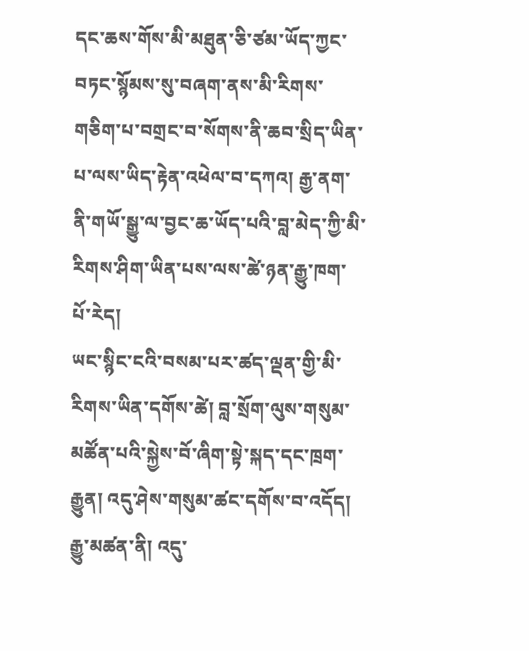དང་ཆས་གོས་མི་མཐུན་ཅི་ཙམ་ཡོད་ཀྱང་བཏང་སྙོམས་སུ་བཞག་ནས་མི་རིགས་གཅིག་པ་བགྲང་བ་སོགས་ནི་ཆབ་སྲིད་ཡིན་པ་ལས་ཡིད་རྟེན་འཕེལ་བ་དཀའ། རྒྱ་ནག་ནི་གཡོ་སྒྱུ་ལ་བྱང་ཆ་ཡོད་པའི་བླ་མེད་ཀྱི་མི་རིགས་ཤིག་ཡིན་པས་ལས་ཚེ་ཉན་རྒྱུ་ཁག་པོ་རེད།
ཡང་སྙིང་ངའི་བསམ་པར་ཚད་ལྡན་གྱི་མི་རིགས་ཡིན་དགོས་ཚེ། བླ་སྲོག་ལུས་གསུམ་མཚོན་པའི་སྐྱེས་བོ་ཞིག་སྟེ་སྐད་དང་ཁྲག་རྒྱུན། འདུ་ཤེས་གསུམ་ཚང་དགོས་བ་འདོད། རྒྱུ་མཚན་ནི། འདུ་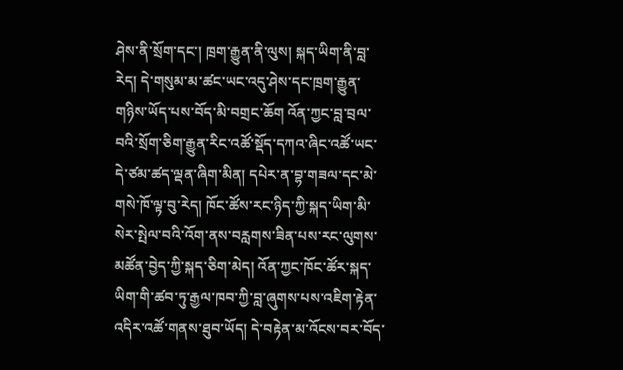ཤེས་ནི་སྲོག་དང་། ཁྲག་རྒྱུན་ནི་ལུས། སྐད་ཡིག་ནི་བླ་རེད། དེ་གསུམ་མ་ཚང་ཡང་འདུ་ཤེས་དང་ཁྲག་རྒྱུན་གཉིས་ཡོད་པས་བོད་མི་བགྲང་ཆོག འོན་ཀྱང་བླ་བྲལ་བའི་སྲོག་ཅིག་རྒྱུན་རིང་འཚོ་སྡོད་དཀའ་ཞིང་འཚོ་ཡང་དེ་ཙམ་ཚད་ལྡན་ཞིག་མིན། དཔེར་ན་བྷ་གཟལ་དང་མེ་གསེ་ཁོ་ལྟ་བུ་རེད། ཁོང་ཚོས་རང་ཉིད་ཀྱི་སྐད་ཡིག་མི་སེར་སྤེལ་བའི་འོག་ནས་བརླགས་ཟིན་པས་རང་ལུགས་མཚོན་བྱེད་ཀྱི་སྐད་ཅིག་མེད། འོན་ཀྱང་ཁོང་ཚོར་སྐད་ཡིག་གི་ཚབ་ཏུ་རྒྱལ་ཁབ་ཀྱི་བླ་ཞུགས་པས་འཇིག་རྟེན་འདིར་འཚོ་གནས་ཐུབ་ཡོད། དེ་བརྟེན་མ་འོངས་བར་བོད་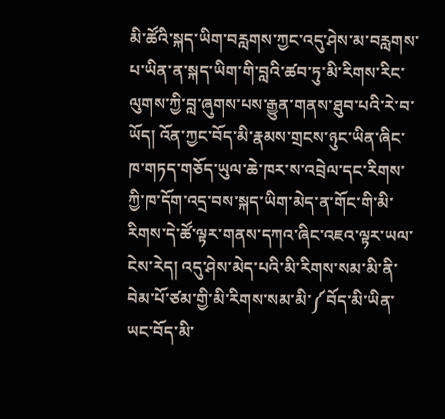མི་ཚོའི་སྐད་ཡིག་བརླགས་ཀྱང་འདུ་ཤེས་མ་བརླགས་པ་ཡིན་ན་སྐད་ཡིག་གི་བླའི་ཚབ་ཏུ་མི་རིགས་རིང་ལུགས་ཀྱི་བླ་ཞུགས་པས་རྒྱུན་གནས་ཐུབ་པའི་རེ་བ་ཡོད། འོན་ཀྱང་བོད་མི་རྣམས་གྲངས་ཉུང་ཡིན་ཞིང་ཁ་གཏད་གཅོད་ཡུལ་ཆེ་ཁར་ས་འབྲེལ་དང་རིགས་ཀྱི་ཁ་དོག་འདྲ་བས་སྐད་ཡིག་མེད་ན་གོང་གི་མི་རིགས་དེ་ཚོ་ལྟར་གནས་དཀའ་ཞིང་འཇའ་ལྟར་ཡལ་ངེས་རེད། འདུ་ཤེས་མེད་པའི་མི་རིགས་སམ་མི་ནི་བེམ་པོ་ཙམ་གྱི་མི་རིགས་སམ་མི་༼བོད་མི་ཡིན་ཡང་བོད་མི་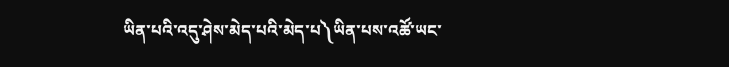ཡིན་པའི་འདུ་ཤེས་མེད་པའི་མེད་པ༽ཡིན་པས་འཚོ་ཡང་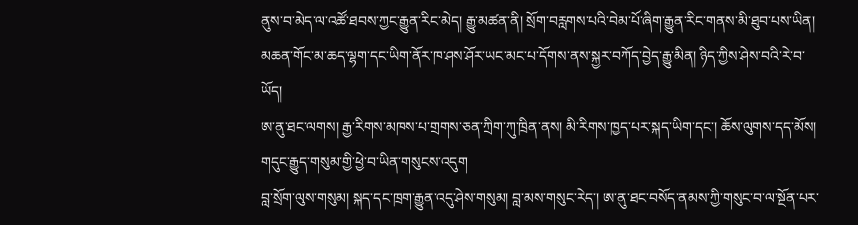ནུས་བ་མེད་ལ་འཚོ་ཐབས་ཀྱང་རྒྱུན་རིང་མེད། རྒྱུ་མཚན་ནི། སྲོག་བརླགས་པའི་བེམ་པོ་ཞིག་རྒྱུན་རིང་གནས་མི་ཐུབ་པས་ཡིན།
མཆན་གོང་མ་ཆད་ལྷག་དང་ཡིག་ནོར་ཁ་ཤས་ཤོར་ཡང་མང་པ་དོགས་ནས་སྐྱར་བཀོད་བྱེད་རྒྱུ་མིན། ཉིད་ཀྱིས་ཤེས་བའི་རེ་བ་ཡོད།
ཨ་ནུ་ཐང་ལགས། རྒྱ་རིགས་མཁས་པ་གྲགས་ཅན་ཀྲིག་ཀུ་ཁྲིན་ནས། མི་རིགས་ཁྱད་པར་སྐད་ཡིག་དང་། ཆོས་ལུགས་དད་མོས། གདུང་རྒྱུད་གསུམ་གྱི་ཕྱེ་བ་ཡིན་གསུངས་འདུག
བླ་སྲོག་ལུས་གསུམ། སྐད་དང་ཁྲག་རྒྱུན་འདུ་ཤེས་གསུམ། བླ་མས་གསུང་རེད་། ཨ་ནུ་ཐང་བསོད་ནམས་ཀྱི་གསུང་བ་ལ་སྔོན་པར་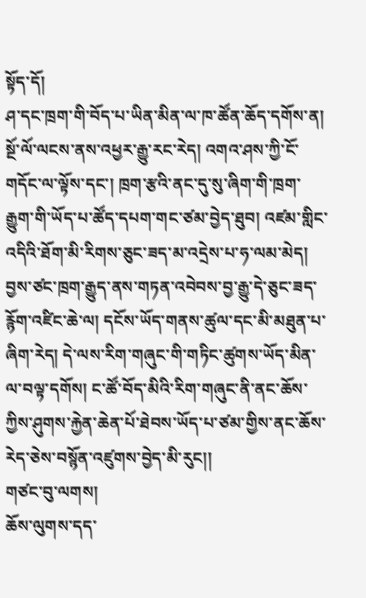སྟོད་དོ།
ཤ་དང་ཁྲག་གི་བོད་པ་ཡིན་མིན་ལ་ཁ་ཚོན་ཆོད་དགོས་ན། སྔོ་ལོ་ལངས་ནས་འཕྱར་རྒྱུ་རང་རེད། འགའ་ཤས་ཀྱི་ངོ་གདོང་ལ་ལྟོས་དང་། ཁྲག་རྩའི་ནང་དུ་སུ་ཞིག་གི་ཁྲག་རྒྱུག་གི་ཡོད་པ་ཚོད་དཔག་གང་ཙམ་བྱེད་ཐུབ། འཛམ་གླིང་འདིའི་ཐོག་མི་རིགས་ཅུང་ཟད་མ་འདྲེས་པ་ཧ་ལམ་མེད། བྱས་ཙང་ཁྲག་རྒྱུད་ནས་གཏན་འབེབས་བྱ་རྒྱུ་དེ་ཅུང་ཟད་རྙོག་འཛིང་ཆེ་ལ། དངོས་ཡོད་གནས་ཚུལ་དང་མི་མཐུན་པ་ཞིག་རེད། དེ་ལས་རིག་གཞུང་གི་གཏིང་ཚུགས་ཡོད་མིན་ལ་བལྟ་དགོས། ང་ཚོ་བོད་མིའི་རིག་གཞུང་ནི་ནང་ཆོས་ཀྱིས་ཤུགས་རྐྱེན་ཆེན་པོ་ཐེབས་ཡོད་པ་ཙམ་གྱིས་ནང་ཆོས་རེད་ཅེས་བསྙོན་འཛུགས་བྱེད་མི་རུང།།
གཙང་བུ་ལགས།
ཆོས་ལུགས་དད་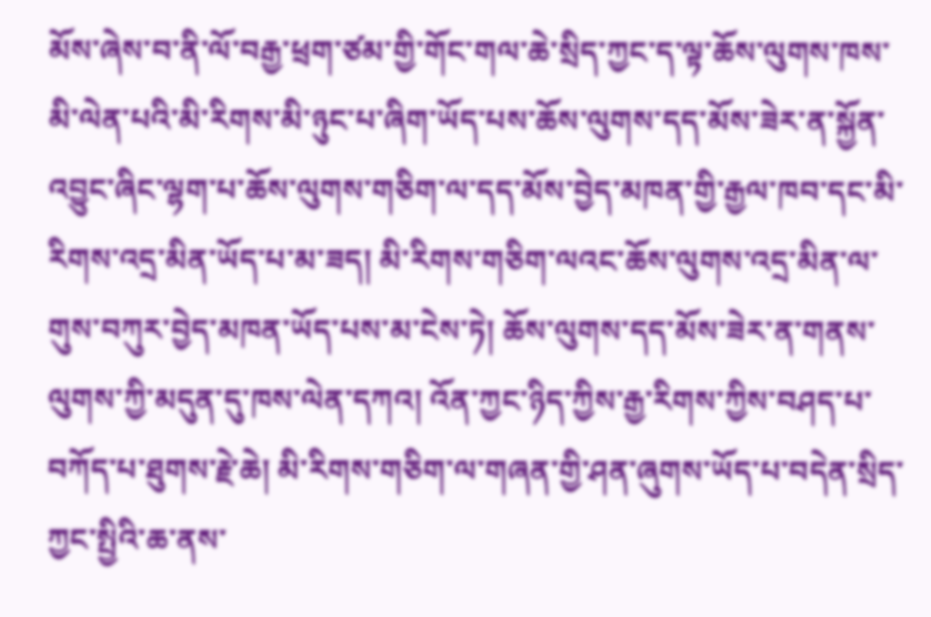མོས་ཞེས་བ་ནི་ལོ་བརྒྱ་ཕྲག་ཙམ་གྱི་གོང་གལ་ཆེ་སྲིད་ཀྱང་ད་ལྟ་ཆོས་ལུགས་ཁས་མི་ལེན་པའི་མི་རིགས་མི་ཉུང་པ་ཞིག་ཡོད་པས་ཆོས་ལུགས་དད་མོས་ཟེར་ན་སྐྱོན་འབྱུང་ཞིང་ལྷག་པ་ཆོས་ལུགས་གཅིག་ལ་དད་མོས་བྱེད་མཁན་གྱི་རྒྱལ་ཁབ་དང་མི་རིགས་འདྲ་མིན་ཡོད་པ་མ་ཟད། མི་རིགས་གཅིག་ལའང་ཆོས་ལུགས་འདྲ་མིན་ལ་གུས་བཀུར་བྱེད་མཁན་ཡོད་པས་མ་ངེས་ཏེ། ཆོས་ལུགས་དད་མོས་ཟེར་ན་གནས་ལུགས་ཀྱི་མདུན་དུ་ཁས་ལེན་དཀའ། འོན་ཀྱང་ཉིད་ཀྱིས་རྒྱ་རིགས་ཀྱིས་བཤད་པ་བཀོད་པ་ཐུགས་རྗེ་ཆེ། མི་རིགས་གཅིག་ལ་གཞན་གྱི་ཤན་ཞུགས་ཡོད་པ་བདེན་སྲིད་ཀྱང་སྤྱིའི་ཆ་ནས་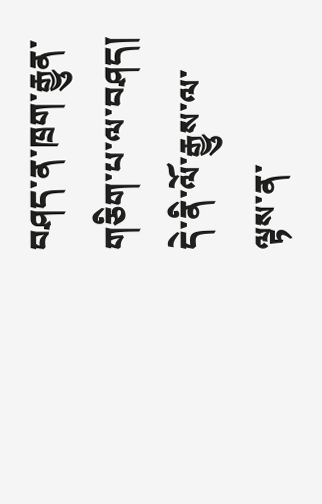བཤད་ན་ཁྲག་རྒྱུན་གཅིག་པ་ལ་བཤད། དེ་ནི་ལོ་རྒྱུས་ལ་ལྟས་ན་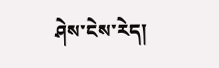ཤེས་ངེས་རེད།